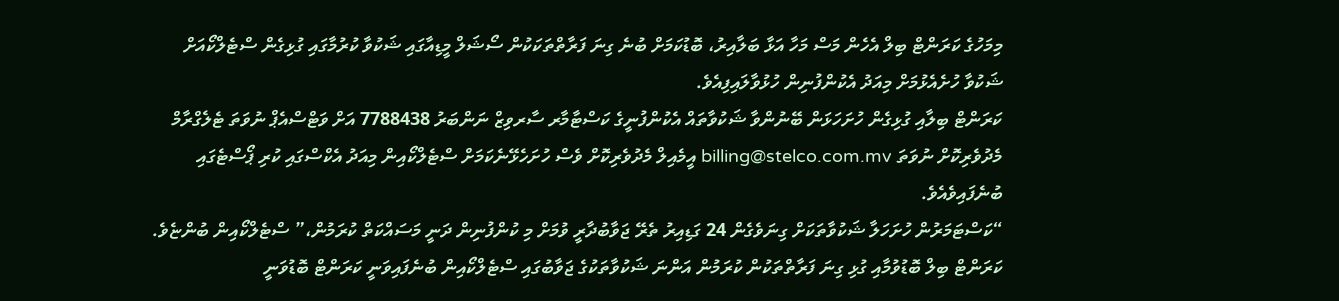މިމަހުގެ ކަރަންޓް ބިލް އެހެން މަސް މަހާ އަޅާ ބަލާއިރު، ބޮޑުކަމަށް ބުނެ ގިނަ ފަރާތްތަކަކުން ސޯޝަލް މީޑިއާގައި ޝަކުވާ ކުރުމާގައި ގުޅިގެން ސްޓެލްކޯއަށް ޝަކުވާ ހުށެއެޅުމަށް މިއަދު އެކުންފުނިން ހުޅުވާލައިފިއެވެ.
ކަރަންޓް ބިލާއި ގުޅިގެން ހުށަހަޅަން ބޭނުންވާ ޝަކުވާތައް އެކުންފުނީގެ ކަސްޓާމާރ ސާރވިޒް ނަންބަރު 7788438 އަށް ވަޓްސްއެޕް ނުވަތަ ޓެލެގްރާމް މެދުވެރިކޮށް ނުވަތަ billing@stelco.com.mv އީމެއިލް މެދުވެރިކޮށް ވެސް ހުށަހެޅޭނެކަމަށް ސްޓެލްކޯއިން މިއަދު އެކްސްގައި ކުރި ޕޯސްޓެގައި ބުނެފައިވެއެވެ.
“ކަސްޓަމަރުން ހުށަހަލާ ޝަކުވާތަކަށް ގިނަވެގެން 24 ގަޑިއިރު ތެރޭ ޖަވާބުދާރީ ވުމަށް މި ކުންފުނިން ދަނީ މަސައްކަތް ކުރަމުން،” ސްޓެލްކޯއިން ބުންޏެވެ.
ކަރަންޓް ބިލް ބޮޑުވުމާއި ގުޅި ގިނަ ފަރާތްތަކުން ކުރަމުން އަންނަ ޝަކުވާތަކުގެ ޖަވާބުގައި ސްޓެލްކޯއިން ބުނެފައިވަނީ ކަރަންޓް ބޮޑުވަނީ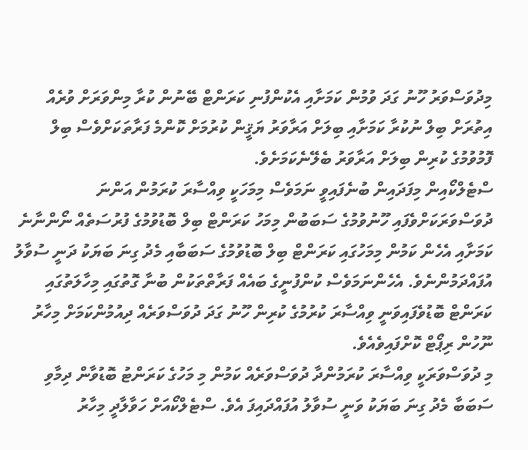މިދުވަސްވަރު ހޫނު ގަދަ ވުމުން ކަމަށާއި އެކުންފުނި ކަރަންޓް ބޭނުން ކުރާ މިންވަރަށް ވުރެއް އިތުރަށް ބިލް ނުކުރާ ކަމަށާއި ބިލަށް އަރާވަރު ޔަޤީން ކުރުމަށް ކޮންމެ ފަރާތަކަށްވެސް ބިލް ފޮމުވުމުގެ ކުރިން ބިލަށް އަރާވަރު ބެލޭނެކަމަށެވެ.
ސްޓެލްކޯއިން މިފަދައިން ބުނެފައިވީ ނަމަވެސް މިމަހަކީ ވިއްސާރަ ކުރަމުން އަންނަ ދުވަސްވަރަކަށްވެފައި ހޫނުވުމުގެ ސަބަބުން މިމަހު ކަރަންޓް ބިލް ބޮޑުވުމުގެ ފުރުސަތެއް ނޯންނާނެ ކަމަށާއި އެހެން ކަމުން މިމަހުގައި ކަރަންޓް ބިލް ބޮޑުވުމުގެ ސަބަބާއި މެދު ގިނަ ބަޔަކު ދަނީ ސުވާލު އުފައްދަމުންނެވެ. އެހެންނަމަވެސް ކުންފުނީގެ ބައެއް ފަރާތްތަކުން ބުނާ ގޮތުގައި މިހާލަތުގައި ކަރަންޓް ބޮޑުވެފައިވަނީ ވިއްސާރަ ކުރުމުގެ ކުރިން ހޫނު ގަދަ ދުވަސްވަރެއް ދިއުމުންކަމަށް މިހާރު ނޫހުން ރިޕޯޓް ކޮށްފައިވެއެވެ.
މި ދުވަސްވަރަކީ ވިއްސާރަ ކުރަމުންދާ ދުވަސްވަރެއް ކަމުން މި މަހުގެ ކަރަންޓު ބޮޑުވާން ދިމާވި ސަބަބާ މެދު ގިނަ ބަޔަކު ވަނީ ސުވާލު އުފައްދައިފަ އެވެ. ސްޓެލްކޯއަށް ހަވާލާދީ މިހާރު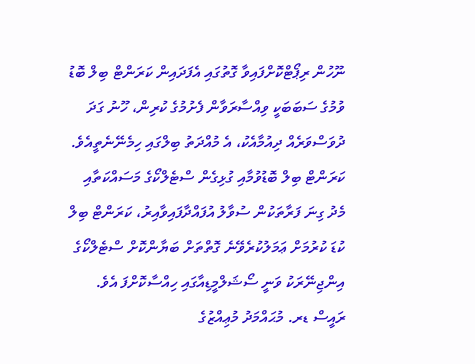ނޫހުން ރިޕޯޓްކޮށްފައިވާ ގޮތުގައި އެފަދައިން ކަރަންޓް ބިލް ބޮޑު ވުމުގެ ސަބަބަކީ ވިއްސާރަވާން ފެށުމުގެ ކުރިން، ހޫނު ގަދަ ދުވަސްވަރެއް ދިއުމާއެކު، އެ މުއްދަތު ބިލްގައި ހިމެނޭނެތީއެވެ.
ކަރަންޓް ބިލް ބޮޑުވުމާއި ގުޅިގެން ސްޓެލްކޯގެ މަސައްކަތާއި މެދު ގިނަ ފަރާތަކުން ސުވާލު އުފައްދާފައިވާއިރު، ކަރަންޓް ބިލް ކުޑަ ކުރުމަށް ޢަމަލުކުރެވޭނެ ގޮތްތަށް ބަޔާންކޮށް ސްޓެލްކޯގެ އިންޖިނޭރަކު ވަނީ ސޯޝަލްމީޑިއާގައި ހިއްސާކޮށްފަ އެވެ.
ރައީސް ޑރ. މުޙައްމަދު މުޢިއްޒުގެ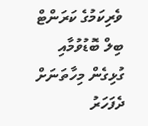ވެރިކަމުގެ ކަރަންޓް ބިލް ބޮޑުވުމާއި ގުޅިގެން މިހާތަނަށް ދެފަހަރު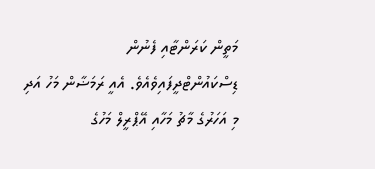މަތީން ކަރަންޓާއި ފެނުން ޑިސްކައުންޓްދީފައިވެއެވެ. އެއީ ރަމަޟާން މަހު އަދި މި އަހަރުގެ މާޗު މަހާއި އޭޕްރީލް މަހުގެ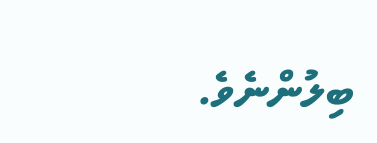ބިލުންނެވެ.